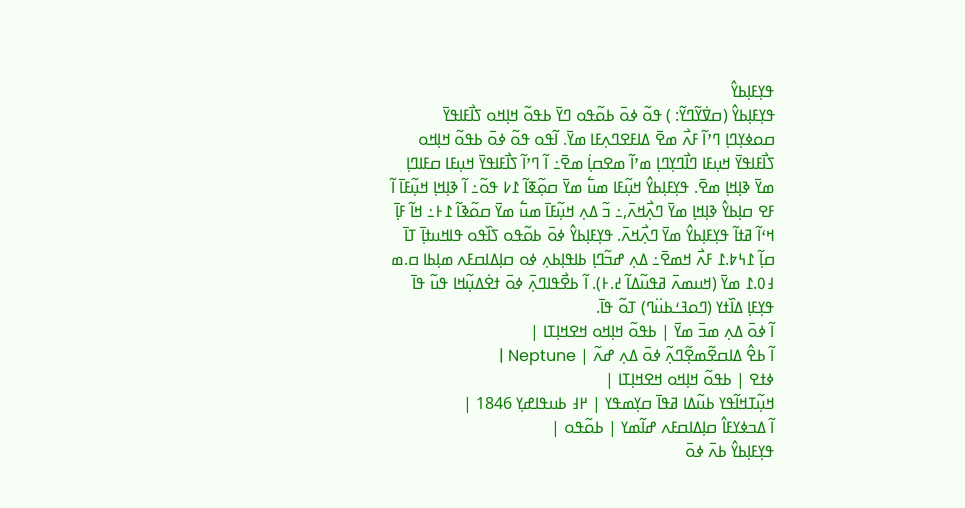ߟߌ߲ߓߊ߲ߕߌ߮
ߟߌ߲ߓߊ߲ߕߌ߮ (ߛߜ߭ߌ߬ߣߌ߬: ) ߟߋ߬ ߦߋ߫ ߕߋ߬ߟߋ ߣߌ߫ ߕߟߋ߬ ߞߊ߲ߞߋ ߖߊ߯ߓߊߟߌ߫ ߛߋߦߌ߲ߣߊ߲ ߣߴߊ߬ ߓߍ߯ ߘߐ߫ ߡߊߓߐߣߍ߲ߓߊ ߘߌ߫. ߊ߬ߟߋ ߟߋ߬ ߦߋ߫ ߕߟߋ߬ ߞߊ߲ߞߋ ߖߊ߯ߓߊߟߌ߫ ߞߎ߲ߓߊ ߣߊ߯ߣߌ߲ߣߊ߲ ߘߴߊ߬ ߘߐߛߊ߲߭ ߘߐ߫߸ ߊ߬ ߣߴߊ߬ ߖߊ߯ߓߊߟߌ߫ ߞߎ߲ߓߊ ߛߓߊߣߊ߲ ߘߌ߫ ߢߊ߲ߞߊ߲ ߘߐ߫. ߟߌ߲ߓߊ߲ߕߌ߮ ߞߎ߲߬ߓߊ ߘߎ߱ ߘߌ߫ ߛߋ߲߬ߧߊ߬ ߁߇ ߟߋ߬߸ ߊ߬ ߢߊ߲ߞߊ߲ ߞߎ߲߬ߓߊ߫ ߊ߬ ߓߐ ߛߊ߲ߕߌ߮ ߢߊ߲ߞߊ߲ ߘߌ߫ ߣߍ߲߯ߞߍ߫,߸ ߏ߬ ߡߍ߲ ߞߎ߲߬ߓߊ߫ ߘߎ߱ ߘߌ߫ ߛߋ߬ߢߊ߬ ߁߅߸ ߞߊ߬ ߓߊ߲߫ ߞߵߊ߬ ߥߙߊ߬ ߟߌ߲ߓߊ߲ߕߌ߮ ߘߌ߫ ߣߍ߲߯ߞߍ߫. ߟߌ߲ߓߊ߲ߕߌ߮ ߦߋ߫ ߕߋ߬ߟߋ ߖߊ߰ߟߋ ߟߊߞߎߙߊ߲߫ ߠߊ߫ ߛߊ߲߬ ߁߆߈.߁ ߓߍ߯ ߞߘߐ߫߸ ߡߍ߲ ߝߏ߬ߣߊ߲ ߕߊߟߊ߲ߕߍ߲ ߦߋ ߛߊ߲ߡߊߛߓߍ ߘߊ߲ߕߊ ߛ.ߘ ߃߀.߁ ߘߌ߫ (ߞߎߘߍ߫ ߥߟߎ߬ߡߊ߬ ߄.߅). ߊ߬ ߕߐ߯ߟߊߣߍ߲߫ ߦߋ߫ ߙߐ߭ߡߎ߲߬ߞߊ ߟߎ߬ ߟߊ߫ ߟߌ߲ߓߊ߲ ߡߊ߰ߙߌ (ߣߋߔߑߕߎ߳ߣ) ߠߋ߬ ߟߊ߫.
ߊ߬ ߦߋ߫ ߡߍ߲ ߘߏ߫ ߘߌ߫ | ߕߟߋ߬ ߞߊ߲ߞߋ ߞߐߞߊ߲ߠߊ |
ߊ߬ ߕߐ߮ ߡߊߛߐ߬ߘߐ߲߬ߣߍ߲߬ ߦߋ߫ ߡߍ߲ ߝߍ߬ | Neptune |
ߦߙߐ | ߕߟߋ߬ ߞߊ߲ߞߋ ߞߐߞߊ߲ߠߊ |
ߞߎ߲߬ߠߞߊ߬ߟߌ ߕߎ߬ߡߊ ߥߟߊ߫ ߛߌ߲ߘߟߌ | ߂߃ ߕߎߟߊߝߌ߲ 1846 |
ߊ߬ ߡߏߦߌߓߊ߮ ߛߊ߲ߡߊߛߓߍ ߝߊ߬ߘߌ | ߕߋ߬ߟߋ |
ߟߌ߲ߓߊ߲ߕߌ߮ ߕߍ߫ ߦߋ߫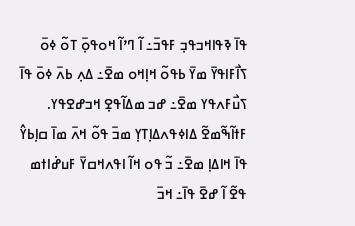ߟߊ߫ ߢߟߊߞߏߟߏ߲ ߓߟߏ߫߸ ߊ߬ ߣߴߊ߬ ߞߋߟߋ߲߫ ߠߋ߬ ߦߋ߫ ߖߊ߯ߓߊߟߌ߫ ߘߌ߫ ߕߟߋ߬ ߞߊ߲ߞߋ ߘߐ߫߸ ߡߍ߲ ߕߍ߫ ߦߋ߫ ߟߊ߫ ߖߎ߯ߓߍߟߌ ߘߐ߫߸ ߝߏ ߘߡߊ߬ߟߐ߲ ߞߏߝߐߟߌ. ߓߙߊ߬ߒ߬ߘߐ߬ ߡߊߦߟߍߡߊ߲ߠߌ߲ ߘߏ߫ ߟߋ߬ ߞߍ߫ ߘߊ߫ ߛߊ߲ߕߌ߮ ߟߊ߫ ߞߊߡߊ߲ ߘߐ߫߸ ߏ߬ ߟߋ ߞߊ߬ ߊߟߍߞߛߌ߫ ߓߎߝ߭ߊߙߘ ߟߐ߬ ߊ߬ ߝߐ߫ ߟߊ߫߸ ߞߏ߫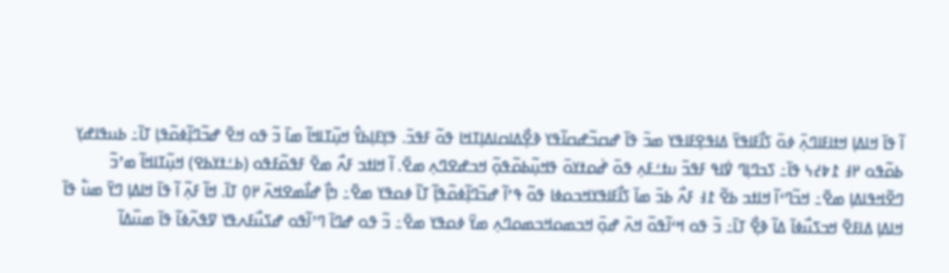ߊ߬ ߟߊ߫ ߞߊߡߊ߲ ߞߙߊߓߊߣߍ߲߫ ߦߋ߫ ߖߊ߯ߓߊߟߌ߫ ߡߊߟߐ߲ߓߊߟߌ ߘߏ߫ ߟߊ߫ ߝߛߏ߬ߝߛߊ߬ߟߌ ߢߐ߲߯ߡߊߛߊߡߊ߲ߠߞߊ ߟߋ߬ ߓߟߏ߫. ߟߌ߲ߓߊ߲ߕߌ߮ ߞߎ߲߬ߠߊߞߊ߬ ߘߊ߫ ߏ߬ ߟߋ ߞߐ߫ ߝߏ߬ߣߊ߲߬ߦߋ߬ߟߊ߲ ߠߊ߫߸ ߕߎߟߊߝߌ߲ ߕߋ߬ߟߋ ߂߃ ߁߈߄߆ ߟߊ߫߸ ߖߏߣߊ߲ߣ ߜ߭ߊߟ ߓߟߏ߫ ߎߙߑߓߍ߲ ߟߋ߫ ߝ߭ߋߙߌߋ߫ ߟߞߎ߲߬ߕߋ߬ߟߋ߲߬ ߞߏߝߐߣߍ߲ ߘߐ߫. ߊ߬ ߞߊߙߏ ߓߍ߯ ߘߐ߫ ߓߟߋ߬ߓߟߋ (ߕߑߙߌߕߐ) ߞߎ߲߬ߠߊߞߊ߬ ߘߴߏ߬ ߣߐ߬ߞߟߊߡߊ߲ ߘߐ߫߸ ߞߏ߬ߣߵߊ߬ ߞߊߙߏ ߕߐ߬ ߁߃ ߓߍ߯ ߕߏ߫ ߘߊ߫ ߖߊ߯ߓߊߟߌߞߏߋߦߊ ߟߋ߬ ߟߴߊ߬ ߝߏ߬ߣߊ߲߬ߦߋ߬ߟߊ߲߬ ߠߊ߬ ߦߋߟߌ ߘߐ߫߸ ߤߊ߲߯ ߝߊ߯ߘߐߞߍ߫ ߂߀߲ ߠߊ߫. ߞߊ߬ ߓߍ߲߬ ߊ߬ ߟߊ߫ ߞߊߡߊ߲ ߣߌ߫ ߘߎ߱ ߟߊ߫ ߞߊߡߊ߲ ߡߊߓߐ߫ ߞߏߖߎ߯ߦߊ߫ ߡߊ߬ ߢߐ߲߯ ߠߊ߫߸ ߏ߬ ߟߋ ߞߵߊ߬ߟߋ߬ ߞߍ߫ ߝߋ߲߫ ߞߏߘߋߞߏߘߋߣߍ߲ ߘߌ߫ ߦߋߟߌ ߘߐ߫߸ ߏ߬ ߟߋ ߝߣߊ߫ ߣߴߊ߬ߟߋ ߝߖߎ߯ߓߍߟߌ ߜߟߍ߬ߦߊ߬ ߟߊ߫ ߘߎ߰ߡߊ߬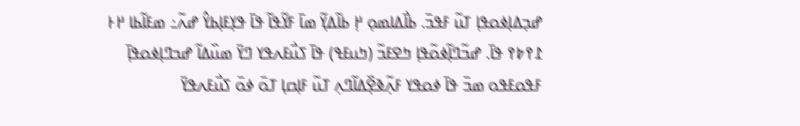ߝߏ߲ߡߊ߲ߦߋߟߊ߲ ߠߎ߬ ߓߟߏ߫. ߕߊ߯ߡߊߘߋ߲ ߂߲ ߕߊ߬ߡߌ߲߬ ߘߊ߫ ߓߌ߬ߟߊ߬ ߟߊ߫ ߟߌ߲ߓߊ߲ߕߌ߮ ߝߍ߬߸ ߘߓߊ߬ߕߊ ߂߅ ߁߉߈߉ ߟߊ߫. ߝߏ߬ߣߊ߲߬ߦߋ߬ߟߊ߲ ߤߐߓߏ߬ (ߤߎߓߟ) ߟߊ߫ ߖߎ߯ߓߍߟߌ ߣߌ߫ ߘߎ߰ߡߊ߬ ߝߏߣߊ߲ߦߋߟߊ߲߫ ߓߟߋߓߟߋ ߘߏ߫ ߟߊ߫ ߦߋߟߌ ߓߍ߲߬ߢߐ߲߰ߡߊ߬ߣߍ߲ ߠߎ߬ ߓߊ߲ߛߊ߲ ߠߋ߫ ߦߋ߫ ߖߎ߯ߓߍߟߌ߫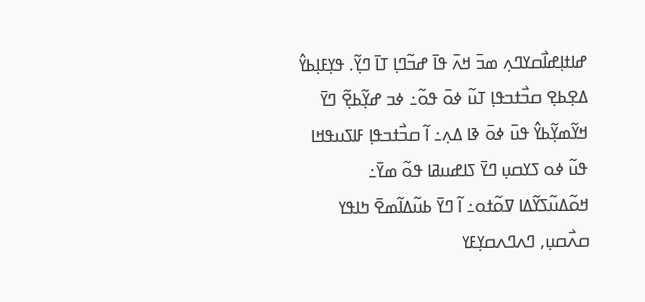ߝߊߙߊ߲ߝߊ߯ߛߌߣߍ߲ ߘߏ߫ ߞߍ߫ ߟߊ߫ ߝߏ߬ߣߊ߲ ߠߊ߫ ߣߌ߲߬. ߟߌ߲ߓߊ߲ߕߌ߮ ߡߐ߲ߕߐ߲ ߛߏ߯ߙߏߟߊ߲ ߠߎ߬ ߦߋ߫ ߟߋ߬߸ ߦߏ ߝߌ߲߬ߕߐ߲߬ ߣߌ߫ ߞߌ߬ߘߌ߲߬ߕߌ߮ ߟߎ߫ ߦߋ߫ ߢߊ ߡߍ߲߸ ߊ߬ ߛߏ߯ߙߏߟߊ߲ ߓߊߖߎߟߞߊ ߟߎ߬ ߦߋ ߖߌߛߎ߲ ߣߌ߫ ߖߊߝߎߥߊ ߟߋ߬ ߘߌ߫߸ ߞߋ߬ߡߎ߬ߖߌ߬ߡߊ ߜߋ߬ߙߋ߸ ߊ߬ ߣߌ߫ ߕߎ߬ߡߊ߬ߘߐ߫ ߤߊߟߌ ߛߍ߯ߛߎ߲, ߣߍߣߍߛߌ߲ߓߌ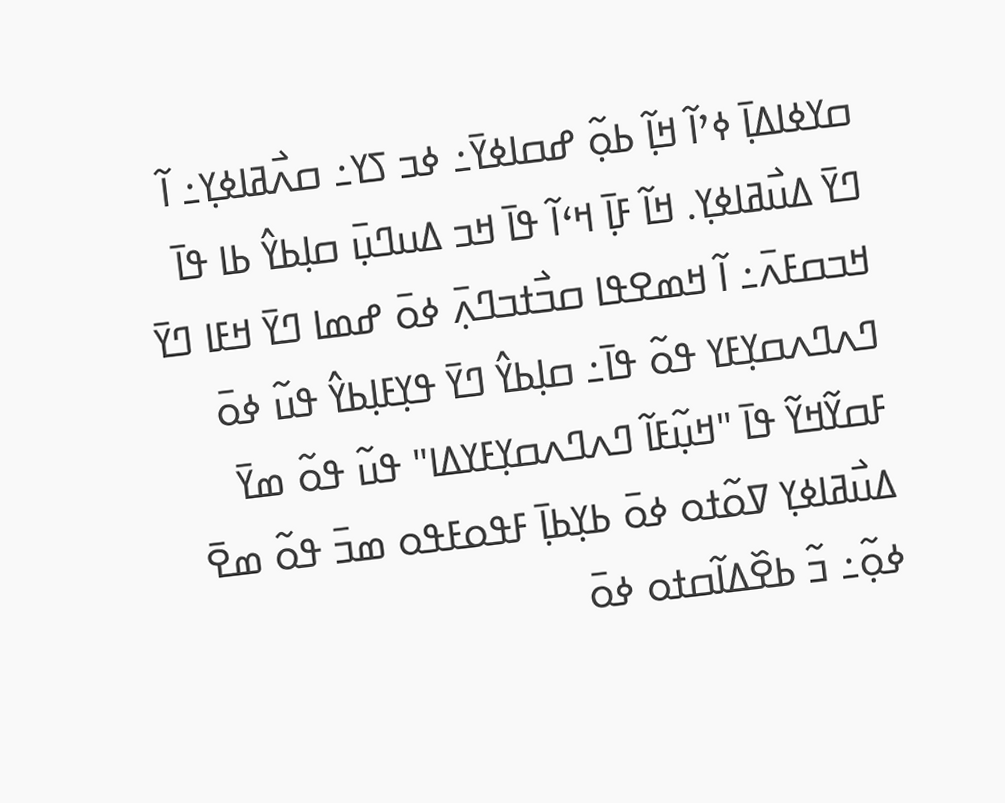ߛߌߦߊߡߊ߲߫ ߦߴߊ߬ ߞߊ߲߬ ߕߋ߲߬ ߝߛߊߦߌ߫߸ ߦߏ ߖߌ߸ ߛߍ߯ߥߊߦߌ߲߸ ߊ߬ ߣߌ߫ ߡߎ߯ߥߊߦߌ߲. ߞߊ߬ ߓߊ߲߫ ߞߵߊ߬ ߟߊ߫ ߞߏ ߡߎߣߎ߲߫ ߛߊ߲ߕߌ߮ ߕߊ ߟߊ߫ ߞߏߛߓߍ߫߸ ߊ߬ ߞߘߐߟߊ ߛߏ߯ߙߏߣߍ߲߫ ߦߋ߫ ߝߘߊ ߣߌ߫ ߞߓߊ ߣߌ߫ ߣߍߣߍߛߌ߲ߓߌ ߟߋ߬ ߟߊ߫߸ ߛߊ߲ߕߌ߮ ߣߌ߫ ߟߌ߲ߓߊ߲ߕߌ߮ ߟߎ߬ ߦߋ߫ ߓߛߌ߬ߞߌ߬ ߟߊ߫ "ߞߎ߲߬ߓߊ߬ ߣߍߣߍߛߌ߲ߓߌߡߊ" ߟߎ߬ ߟߋ߬ ߘߌ߫ ߡߎ߯ߥߊߦߌ߲ ߜߋ߬ߙߋ ߦߋ߫ ߕߌ߲ߕߊ߲߫ ߓߟߋߓߟߋ ߘߏ߫ ߟߋ߬ ߘߐ߫ ߦߋ߲߬߸ ߏ߬ ߕߐ߰ߡߊ߬ߛߙߋ ߦߋ߫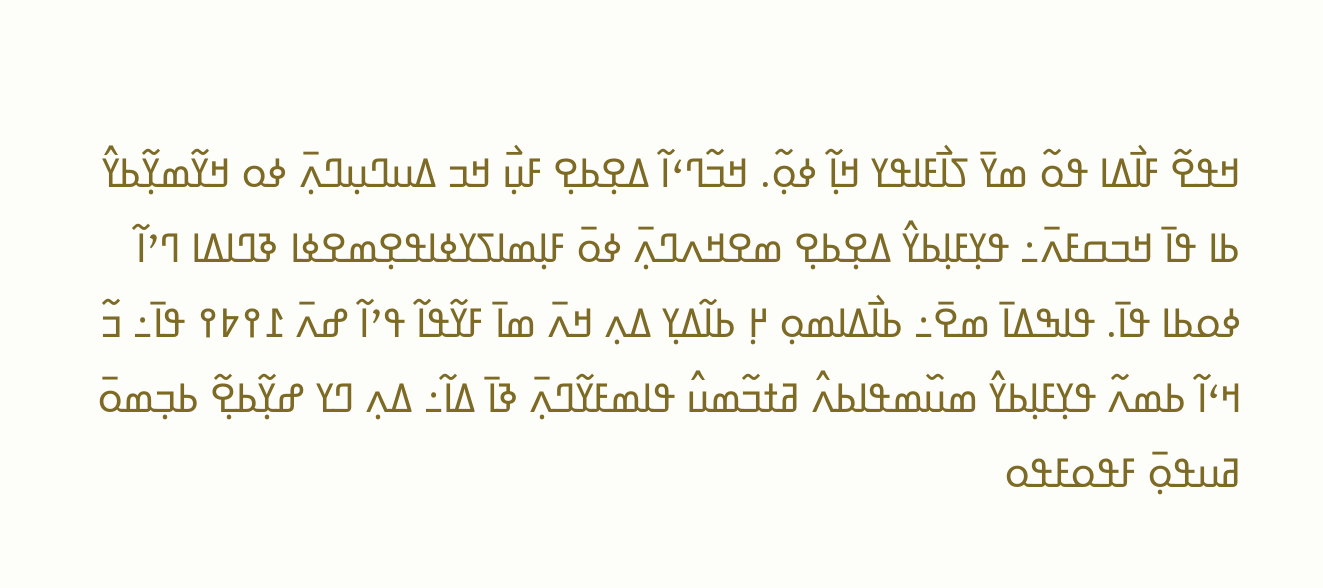ߞߟߐ߬ ߓߊ߯ߡߊ ߟߋ߬ ߘߌ߫ ߖߊ߯ߓߊߟߌ ߞߊ߲߬ ߦߋ߲߬. ߞߏ߬ߣߵߊ߬ ߡߐ߲ߕߐ߲ ߓߎ߲߯ ߞߏ ߡߎߣߎ߲ߣߍ߲߫ ߦߋ ߞߌ߬ߘߌ߲߬ߕߌ߮ ߕߊ ߟߊ߫ ߞߏߛߓߍ߫߸ ߟߌ߲ߓߊ߲ߕߌ߮ ߡߐ߲ߕߐ߲ ߘߐߞߍߣߍ߲߫ ߦߋ߫ ߓߊ߲ߘߊߖߌߦߊߟߐ߲ߘߐߦߊ ߢߣߊߡߊ ߣߴߊ߬ ߦߋߕߊ ߟߊ߫. ߟߊߒߡߊ߫ ߘߐ߫߸ ߕߊ߯ߡߊߘߋ߲ ߂߲ ߕߊ߬ߡߌ߲ ߡߍ߲ ߞߍ߫ ߘߊ߫ ߓߌ߬ߟߊ߬ ߟߴߊ߬ ߝߍ߫ ߁߉߈߉ ߟߊ߫߸ ߏ߬ ߞߵߊ߬ ߕߘߍ߬ ߟߌ߲ߓߊ߲ߕߌ߮ ߘߎ߰ߘߟߊߕߍ߮ ߥߙߏ߬ߘߎ߮ ߟߊߘߓߌ߬ߣߍ߲߫ ߢߊ߫ ߡߊ߬߸ ߡߍ߲ ߣߌ ߝߌ߲߬ߕߐ߲߬ ߕߏ߲ߘߋ߫ ߥߎߟߋ߲߫ ߓߟߋߓߟߋ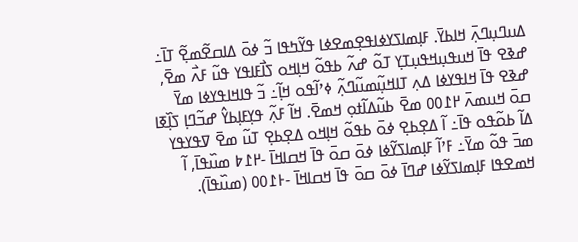ߡߎߣߎ߲ߣߍ߲߫ ߞߊߕߌ߫. ߓߊ߲ߘߊߖߌߦߊߟߐ߲ߘߐߦߊ ߟߌ߬ߤߟߊ ߏ߬ ߦߋ߫ ߡߊߛߐ߬ߘߐ߲߬ ߠߊ߫߸ ߝߢߐ ߟߊ߫ ߞߎߟߎ߲ߞߟߎ߲ߠߌ߲ ߠߋ߬ ߝߍ߬ ߕߟߋ߬ ߞߊ߲ߞߋ ߖߊ߯ߓߊߟߌ ߟߎ߬ ߓߍ߯ ߘߐ߫, ߝߢߐ ߟߊ߫ ߞߊߟߌߦߊ ߡߍ߲ ߠߊߞߎ߲߬ߘߎ߬ߣߍ߲߬ ߦߴߊ߬ߟߋ ߞߊ߲߬߸ ߏ߬ ߟߊߞߊߟߌߦߊ ߘߌ߫ ߛߋ߫ ߞߎߘߍ߫ ߂߁߀߀ ߘߐ߫ ߕߎ߬ߡߊ߬ߙߋ߲ ߞߘߐ߫. ߞߊ߬ ߓߍ߲߬ ߟߌ߲ߓߊ߲ߕߌ߮ ߝߏ߬ߣߊ߲ ߖߊ߲߰ߧߊ ߡߊ߬ ߕߋ߬ߟߋ ߟߊ߫߸ ߊ߬ ߡߐ߲ߕߐ߲ ߦߋ߫ ߕߟߋ߬ ߞߊ߲ߞߋ ߡߐ߲ߕߐ߲ ߠߎ߬ ߘߐ߫ ߜߟߌߟߌ ߘߏ߫ ߟߋ߬ ߘߌ߫߸ ߓߴߊ߬ ߓߊ߲ߘߊߖߌ߬ߦߊ ߦߋ߫ ߛߋ߫ ߟߊ߫ ߞߛߊߞߊ߫ -߂߁߈ ߘߎ߰ߟߊ߫, ߊ߬ ߞߘߐߟߊ ߓߊ߲ߘߊߖߌ߬ߦߊ ߝߣߊ߫ ߦߋ߫ ߛߋ߫ ߟߊ߫ ߞߛߊߞߊ߫ -߅߁߀߀ (ߘߎ߰ߟߊ߫).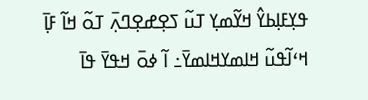ߟߌ߲ߓߊ߲ߕߌ߮ ߞߌ߬ߘߌ߲ ߠߎ߬ ߖߐ߲ߝߐ߲ߣߍ߲߫ ߠߋ߬ ߞߊ߬ ߓߊ߲߫ ߞߵߊ߬ߟߎ߬ ߞߊߘߌߞߊߘߌ߫߸ ߊ߬ ߦߋ߫ ߞߟߌ߫ ߟߊ߫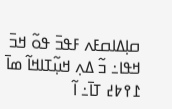ߛߊ߲ߡߊߛߓߍ ߓߟߏ߫ ߟߋ߬ ߞߏ߫ ߞߟߊ߸ ߏ߬ ߡߍ߲ ߞߎ߲߬ߠߊߞߊ߬ ߘߊ߫ ߁߉߈߄ ߠߊ߫߸ ߊ߬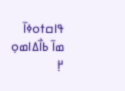ߟߊߛߙߋߦߊ߫ ߘߊ߫ ߕߊ߯ߡߊߘߋ߲ ߂߲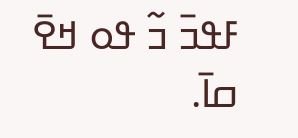ߓߟߏ߫ ߏ߬ ߟߋ ߞߐ߫ ߛߊ߫.